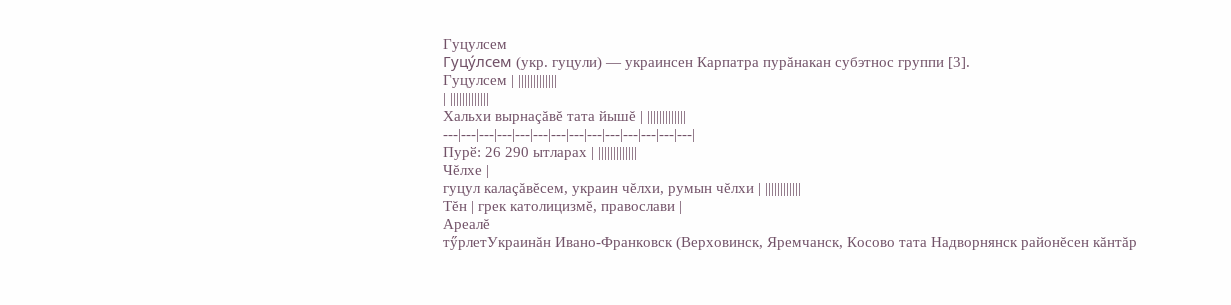Гуцулсем
Гуцу́лсем (укр. гуцули) — украинсен Карпатра пурăнакан субэтнос группи [3].
Гуцулсем | |||||||||||||
| |||||||||||||
Хальхи вырнаçăвĕ тата йышĕ | |||||||||||||
---|---|---|---|---|---|---|---|---|---|---|---|---|---|
Пурӗ: 26 290 ытларах | |||||||||||||
Чĕлхе |
гуцул калаçăвĕсем, украин чĕлхи, румын чĕлхи | ||||||||||||
Тĕн | грек католицизмĕ, православи |
Ареалĕ
тӳрлетУкраинăн Ивано-Франковск (Верховинск, Яремчанск, Косово тата Надворнянск районĕсен кăнтăр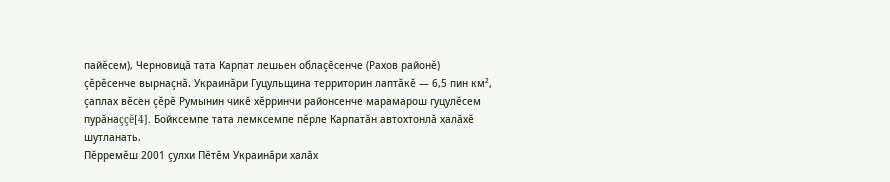пайĕсем), Черновицă тата Карпат лешьен облаçĕсенче (Рахов районĕ) çĕрĕсенче вырнаçнă. Украинăри Гуцульщина территорин лаптăкĕ — 6,5 пин км², çаплах вĕсен çĕрĕ Румынин чикĕ хĕрринчи районсенче марамарош гуцулĕсем пурăнаççĕ[4]. Бойксемпе тата лемксемпе пĕрле Карпатăн автохтонлă халăхĕ шутланать.
Пĕрремĕш 2001 çулхи Пĕтĕм Украинăри халăх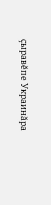çыравĕпе Украинăра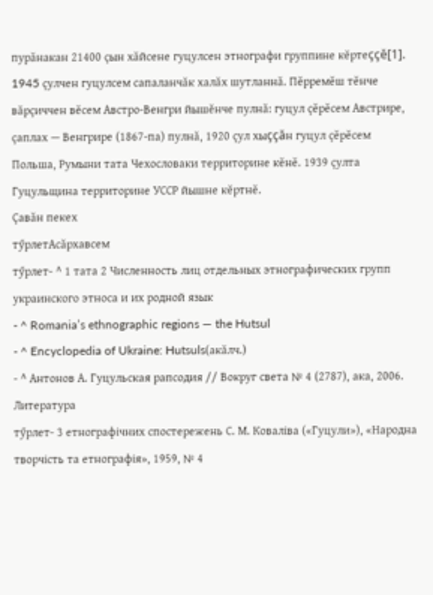пурăнакан 21400 çын хăйсене гуцулсен этнографи группине кĕртеççĕ[1].
1945 çулчен гуцулсем сапаланчăк халăх шутланнă. Пĕрремĕш тĕнче вăрçиччен вĕсем Австро-Венгри йышĕнче пулнă: гуцул çĕрĕсем Австрире, çаплах — Венгрире (1867-па) пулнă, 1920 çул хыççăн гуцул çĕрĕсем Польша, Румыни тата Чехословаки территорине кĕнĕ. 1939 çулта Гуцульщина территорине УССР йышне кĕртнĕ.
Çавăн пекех
тӳрлетАсăрхавсем
тӳрлет- ^ 1 тата 2 Численность лиц отдельных этнографических групп украинского этноса и их родной язык
- ^ Romania’s ethnographic regions — the Hutsul
- ^ Encyclopedia of Ukraine: Hutsuls(акăлч.)
- ^ Антонов А. Гуцульская рапсодия // Вокруг света № 4 (2787), ака, 2006.
Литература
тӳрлет- 3 етнографічних спостережень С. М. Коваліва («Гуцули»), «Народна творчість та етнографія», 1959, № 4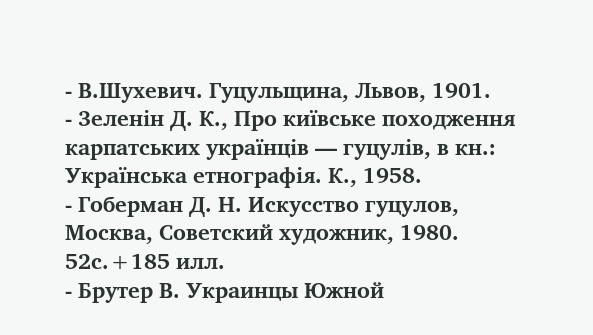- В.Шухевич. Гуцульщина, Львов, 1901.
- 3еленін Д. К., Про київське походження карпатських українців — гуцулів, в кн.: Українська етнографія. К., 1958.
- Гоберман Д. Н. Искусство гуцулов, Москва, Советский художник, 1980. 52с.+185 илл.
- Брутер В. Украинцы Южной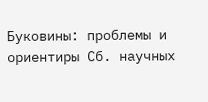Буковины: проблемы и ориентиры Сб. научных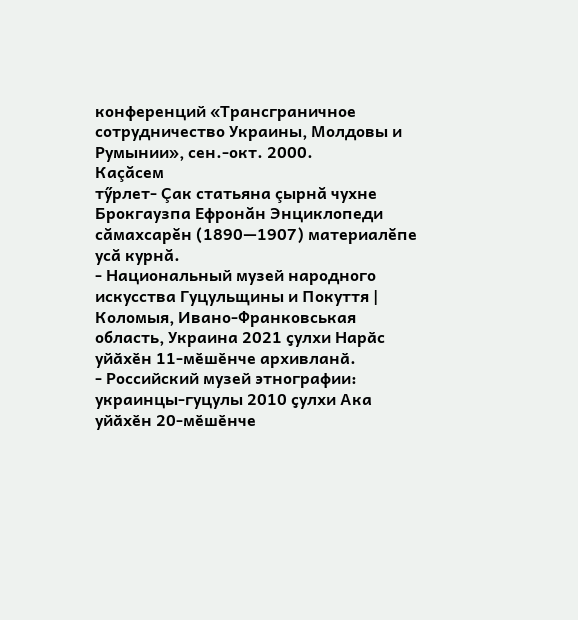конференций «Трансграничное сотрудничество Украины, Молдовы и Румынии», сен.-окт. 2000.
Каçăсем
тӳрлет- Çак статьяна çырнă чухне Брокгаузпа Ефронăн Энциклопеди сăмахсарĕн (1890—1907) материалĕпе усă курнă.
- Национальный музей народного искусства Гуцульщины и Покуття | Коломыя, Ивано-Франковськая область, Украина 2021 ҫулхи Нарӑс уйӑхӗн 11-мӗшӗнче архивланӑ.
- Российский музей этнографии: украинцы-гуцулы 2010 ҫулхи Ака уйӑхӗн 20-мӗшӗнче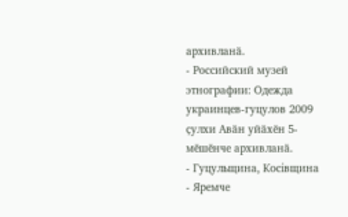архивланӑ.
- Российский музей этнографии: Одежда украинцев-гуцулов 2009 ҫулхи Авӑн уйӑхӗн 5-мӗшӗнче архивланӑ.
- Гуцульщина, Косівщина
- Яремче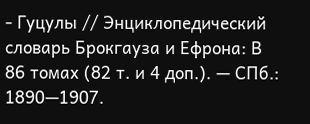- Гуцулы // Энциклопедический словарь Брокгауза и Ефрона: В 86 томах (82 т. и 4 доп.). — СПб.: 1890—1907.